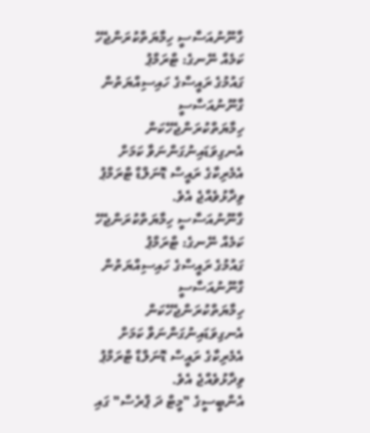ގާނޫނުއަސާސީ ހިމާޔަތްކުރަންޖެހޭ ކަމެއް ނޭނގެ: ޓްރަމްޕު
ގައުމުގެ ރައީސްގެ ހައިސިއްޔަތުން ގާނޫނުއަސާސީ ހިމާޔަތްކުރަންޖެހޭކަން އެނގިވަޑައިނުގަންނަވާ ކަމަށް އެމެރިކާގެ ރައީސް ޑޮނަލްޑް ޓްރަމްޕު ވިދާޅުވެއްޖެ އެވެ.
ގާނޫނުއަސާސީ ހިމާޔަތްކުރަންޖެހޭ ކަމެއް ނޭނގެ: ޓްރަމްޕު
ގައުމުގެ ރައީސްގެ ހައިސިއްޔަތުން ގާނޫނުއަސާސީ ހިމާޔަތްކުރަންޖެހޭކަން އެނގިވަޑައިނުގަންނަވާ ކަމަށް އެމެރިކާގެ ރައީސް ޑޮނަލްޑް ޓްރަމްޕު ވިދާޅުވެއްޖެ އެވެ.
އެންބީސީގެ "މީޓް ދަ ޕްރެސް" ގައި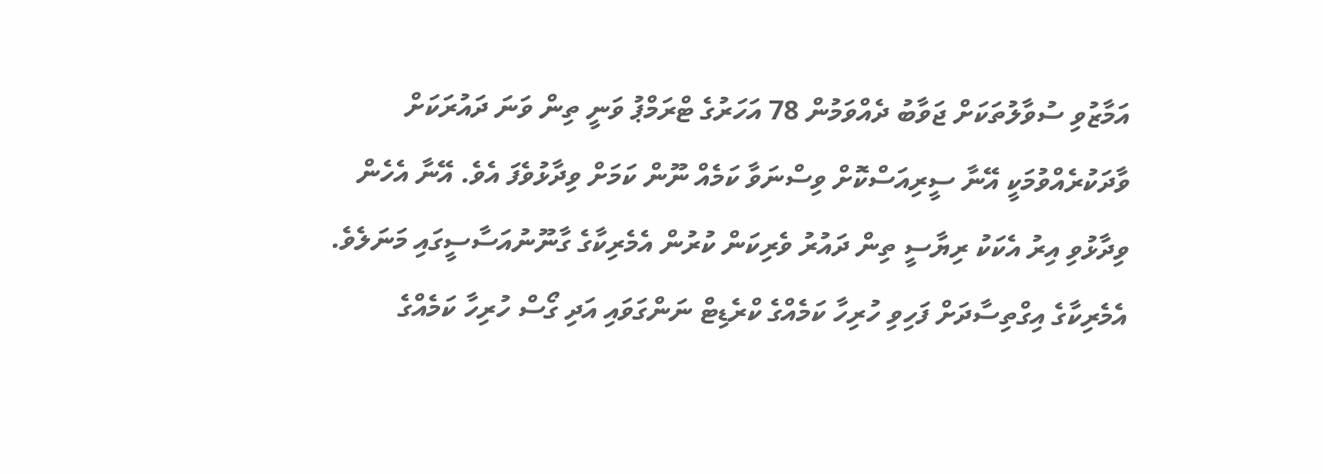އަމާޒުވި ސުވާލުތަކަށް ޖަވާބު ދެއްވަމުން 78 އަހަރުގެ ޓްރަމްޕު ވަނީ ތިން ވަނަ ދައުރަކަށް ވާދަކުރެއްވުމަކީ އޭނާ ސީރިއަސްކޮށް ވިސްނަވާ ކަމެއް ނޫން ކަމަށް ވިދާޅުވެފަ އެވެ. އޭނާ އެހެން ވިދާޅުވި އިރު އެކަކު ރިޔާސީ ތިން ދައުރު ވެރިކަން ކުރުން އެމެރިކާގެ ގާނޫނުއަސާސީގައި މަނަލެވެ.
އެމެރިކާގެ އިގްތިސާދަށް ފަހިވި ހުރިހާ ކަމެއްގެ ކްރެޑިޓް ނަންގަވައި އަދި ގޯސް ހުރިހާ ކަމެއްގެ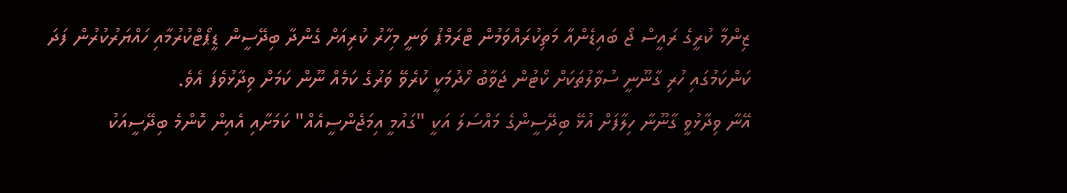ޒިންމާ ކުރީގެ ރައީސް ޖޯ ބައިޑެންއާ މަތިކުރައްވަމުން ޓްރަމްޕު ވަނީ މިހާރު ކުރިއަށް ގެންދާ ބިދޭސީން ޑީޕޯޓްކުރުމާއި ހައްޔަރުކުރުން ފަދަ ކަންކަމުގައި ހުރި ގާނޫނީ ސުވާލުތަކަށް ކޯޓުން ޖަވާބު ހޯދުމަކީ ކުރެވޭ ވަރުގެ ކަމެއް ނޫން ކަމަށް ވިދާޅުވެފަ އެވެ.
އޭނާ ވިދާޅުވީ ގާނޫނާ ހިލާފަށް އުޅޭ ބިދޭސީންގެ މައްސަލަ އަކީ "ގައުމީ އިމަޖެންސީއެއް" ކަމަށާއި އެއިން ކޮންމެ ބިދޭސީއަކު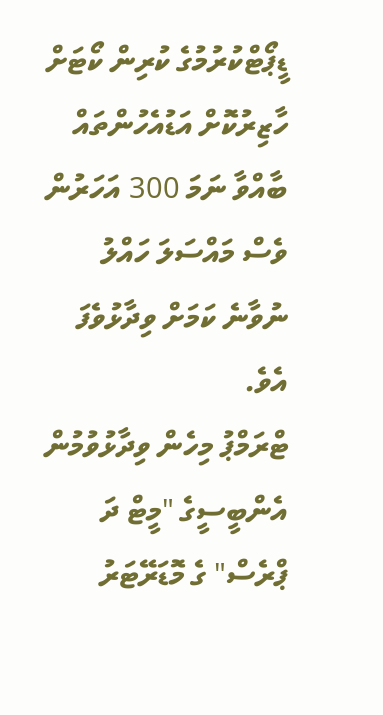ޑީޕޯޓްކުރުމުގެ ކުރިން ކޯޓަށް ހާޒިރުކޮށް އަޑުއެހުންތައް ބާއްވާ ނަމަ 300 އަހަރުން ވެސް މައްސަލަ ހައްލު ނުވާނެ ކަމަށް ވިދާޅުވެފަ އެވެ.
ޓްރަމްޕު މިހެން ވިދާޅުވުމުން އެންބީސީގެ "މީޓް ދަ ޕްރެސް" ގެ މޮޑަރޭޓަރު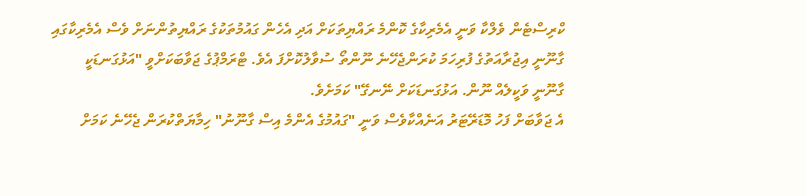ކްރިސްޓެން ވެލްކާ ވަނީ އެމެރިކާގެ ކޮންމެ ރައްޔިތަކަށް އަދި އެހެން ގައުމުތަކުގެ ރައްޔިތުންނަށް ވެސް އެމެރިކާގައި ގާނޫނީ އިޖުރާއަތުގެ ފުރިހަމަ ކުރަންޖެހޭނެ ނޫންތޯ ސުވާލުކޮށްފަ އެވެ. ޓްރަމްޕުގެ ޖަވާބަކަށްވީ "އަޅުގަނޑަކީ ގާނޫނީ ވަކީލެއް ނޫން. އަޅުގަނޑަކަށް ނޭނގޭ" ކަމަށެވެ.
އެ ޖަވާބަށް ފަހު މޮޑަރޭޓަރު އަނެއްކާވެސް ވަނީ "ގައުމުގެ އެންމެ އިސް ގާނޫނު" ހިމާޔަތްކުރަން ޖެހޭނެ ކަމަށް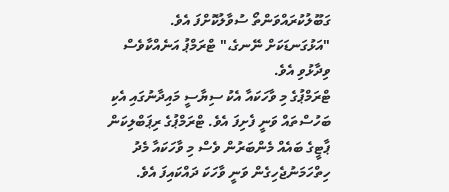ގަބޫލުކުރައްވަންތޯ ސުވާލުކޮށްފަ އެވެ.
"އަޅުގަނޑަކަށް ނޭނގެ،" ޓްރަމްޕު އަނެއްކާވެސް ވިދާޅުވި އެވެ.
ޓްރަމްޕުގެ މި ވާހަކައާ އެކު ސިޔާސީ މައިދާނުގައި އެކި ބަހުސްތައް ވަނީ ފެށިފަ އެވެ. ޓްރަމްޕުގެ ރިޕަބްލިކަން ޕާޓީގެ ބައެއް މެންބަރުން ވެސް މި ވާހަކައާ މެދު ހިތްހަމަނުޖެހިގެން ވަނީ ވާހަކަ ދައްކައިފަ އެވެ.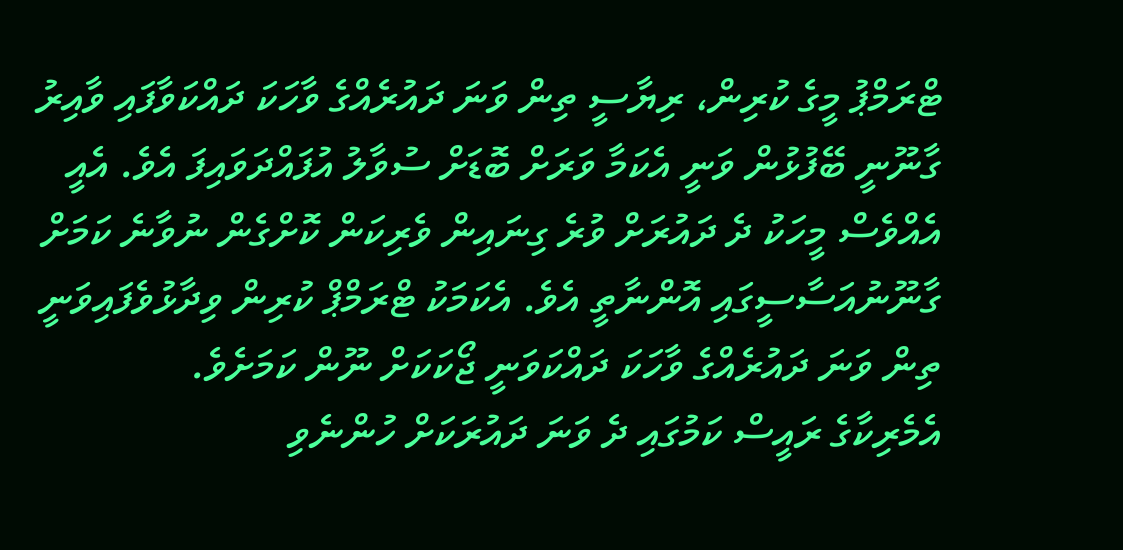ޓްރަމްޕު މީގެ ކުރިން، ރިޔާސީ ތިން ވަނަ ދައުރެއްގެ ވާހަކަ ދައްކަވާފައި ވާއިރު ގާނޫނީ ބޭފުޅުން ވަނީ އެކަމާ ވަރަށް ބޮޑަށް ސުވާލު އުފައްދަވައިފަ އެވެ. އެއީ އެއްވެސް މީހަކު ދެ ދައުރަށް ވުރެ ގިނައިން ވެރިކަން ކޮށްގެން ނުވާނެ ކަމަށް ގާނޫނުއަސާސީގައި އޮންނާތީ އެވެ. އެކަމަކު ޓްރަމްޕް ކުރިން ވިދާޅުވެފައިވަނީ ތިން ވަނަ ދައުރެއްގެ ވާހަކަ ދައްކަވަނީ ޖޯކަކަށް ނޫން ކަމަށެވެ.
އެމެރިކާގެ ރައީސް ކަމުގައި ދެ ވަނަ ދައުރަކަށް ހުންނެވި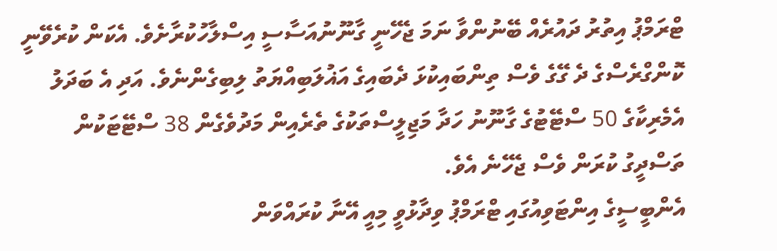ޓްރަމްޕު އިތުރު ދައުރެއް ބޭނުންވާ ނަމަ ޖެހޭނީ ގާނޫނުއަސާސީ އިސްލާހުކުރާށެވެ. އެކަން ކުރެވޭނީ ކޮންގްރެސްގެ ދެ ގޭގެ ވެސް ތިންބައިކުޅަ ދެބައިގެ އަޣުލަބިއްޔަތު ލިބިގެންނެވެ. އަދި އެ ބަދަލު އެމެރިކާގެ 50 ސްޓޭޓުގެ ގާނޫނު ހަދާ މަޖިލީސްތަކުގެ ތެރެއިން މަދުވެގެން 38 ސްޓޭޓަކުން ތަސްދީގު ކުރަން ވެސް ޖެހޭނެ އެވެ.
އެންބީސީގެ އިންޓަވިއުގައި ޓްރަމްޕު ވިދާޅުވީ މިއީ އޭނާ ކުރައްވަން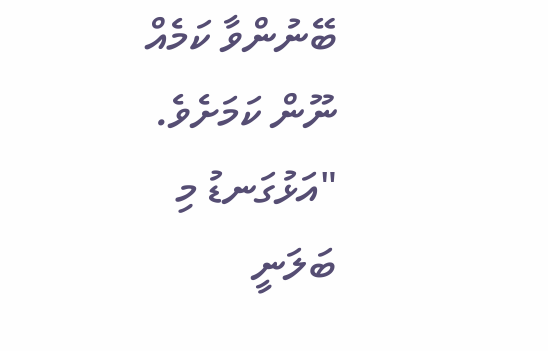ބޭނުންވާ ކަމެއް ނޫން ކަމަށެވެ.
"އަޅުގަނޑު މި ބަލަނީ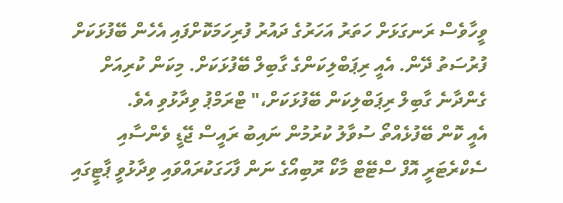ވީހާވެސް ރަނގަޅަށް ހަތަރު އަހަރުގެ ދައުރު ފުރިހަމަކޮށްފައި އެހެން ބޭފުޅަކަށް ފުރުސަތު ދޭން. އެއީ ރިޕަބްލިކަންގެ ގާބިލް ބޭފުޅަކަށް. މިކަން ކުރިއަށް ގެންދާނެ ގާބިލް ރިޕަބްލިކަން ބޭފުޅަކަށް،" ޓްރަމްޕު ވިދާޅުވި އެވެ.
އެއީ ކޮން ބޭފުޅެއްތޯ ސުވާލު ކުރުމުން ނައިބު ރައީސް ޖޭޑީ ވެންސާއި ސެކްރެޓަރީ އޮފް ސްޓޭޓް މާކޯ ރޫބިއޯގެ ނަން ފާހަގަކުރައްވައި ވިދާޅުވީ ޕާޓީގައި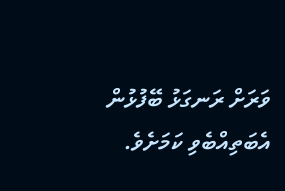ވަރަށް ރަނގަޅު ބޭފުޅުން އެބަތިއްބެވި ކަމަށެވެ.